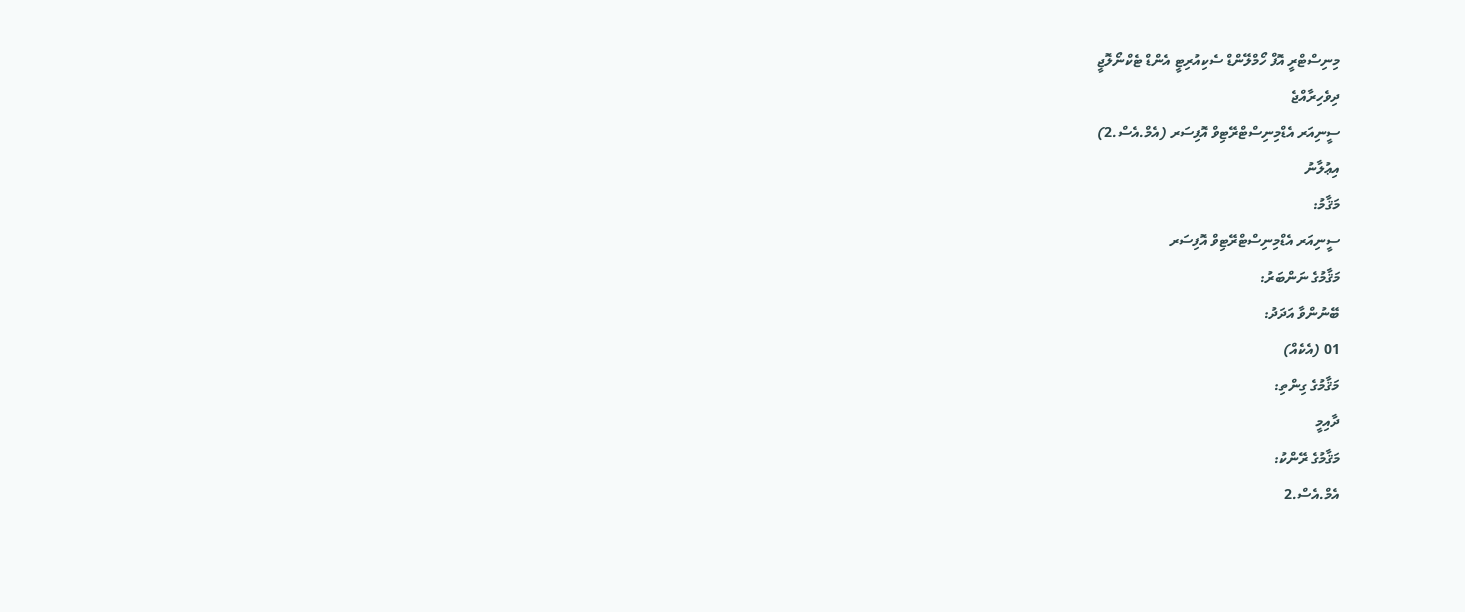މިނިސްޓްރީ އޮފް ހޯމްލޭންޑް ސެކިއުރިޓީ އެންޑް ޓެކްނޯލޮޖީ
ދިވެހިރާއްޖެ
ސީނިއަރ އެޑްމިނިސްޓްރޭޓިވް އޮފިސަރ (އެމް.އެސް.2)
އިޢުލާނު
މަޤާމު:
ސީނިއަރ އެޑްމިނިސްޓްރޭޓިވް އޮފިސަރ
މަޤާމުގެ ނަންބަރު:
ބޭނުންވާ އަދަދު:
01 (އެކެއް)
މަޤާމުގެ ގިންތި:
ދާއިމީ
މަޤާމުގެ ރޭންކު:
އެމް.އެސް.2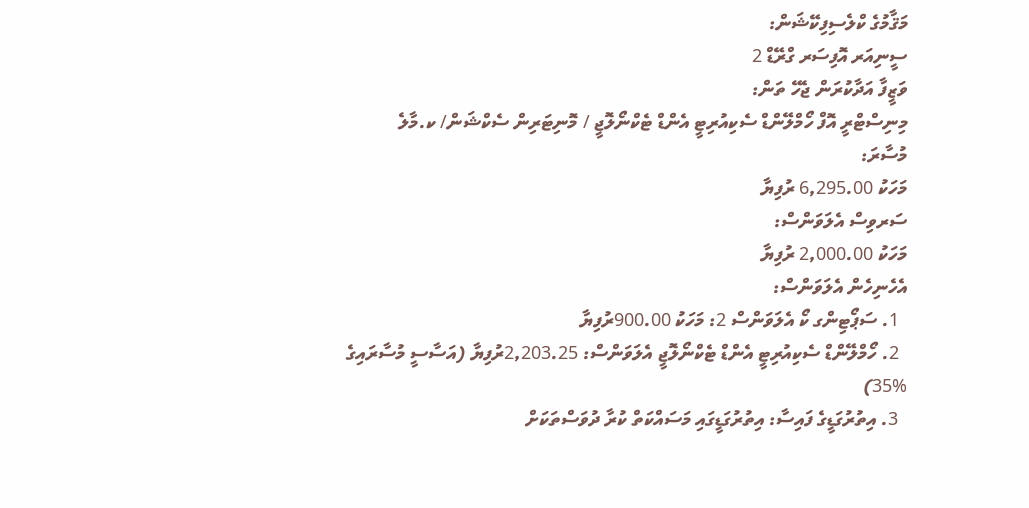މަޤާމުގެ ކްލެސިފިކޭޝަން:
ސީނިއަރ އޮފިސަރ ގްރޭޑް 2
ވަޒީފާ އަދާކުރަން ޖެހޭ ތަން:
މިނިސްޓްރީ އޮފް ހޯމްލޭންޑް ސެކިއުރިޓީ އެންޑް ޓެކްނޯލޮޖީ / މޮނިޓަރިން ސެކްޝަން/ ކ.މާލެ
މުސާރަ:
މަހަކު 6,295.00 ރުފިޔާ
ސަރވިސް އެލަވަންސް:
މަހަކު 2,000.00 ރުފިޔާ
އެހެނިހެން އެލަވަންސް:
  1. ސަޕޯޓިންގ ކޯ އެލަވަންސް 2: މަހަކު 900.00ރުފިޔާ
  2. ހޯމްލޭންޑް ސެކިއުރިޓީ އެންޑް ޓެކްނޯލޮޖީ އެލަވަންސް: 2,203.25ރުފިޔާ (އަސާސީ މުސާރައިގެ %35)
  3. އިތުރުގަޑީގެ ފައިސާ: އިތުރުގަޑީގައި މަސައްކަތް ކުރާ ދުވަސްތަކަށް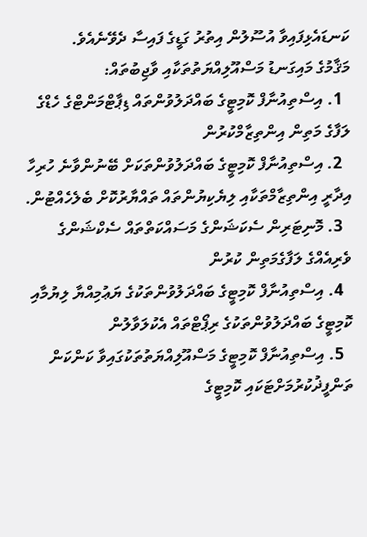ކަނޑައެޅިފައިވާ އުސޫލުން އިތުރު ގަޑީގެ ފައިސާ ދެވޭނެއެވެ.
މަޤާމުގެ މައިގަނޑު މަސްއޫލިއްޔަތުތަކާއި ވާޖިބުތައް:
  1. އިސްތިއުނާފް ކޮމިޓީގެ ބައްދަލުވުންތައް ޑިޕާޓްމަންޓްގެ ހެޑްގެ ލަފާގެ މަތިން އިންތިޒާމްކުރުން
  2. އިސްތިއުނާފް ކޮމިޓީގެ ބައްދަލުވުންތަކަށް ބޭނުންވާނެ ހުރިހާ އިދާރީ އިންތިޒާމްތަކާއި ލިޔެކިޔުންތައް ތައްޔާރުކޮށް ބެލެހެއްޓުން.
  3. މޮނިޓަރިން ސެކަޝަންގެ މަސައްކަތްތައް ސެކްޝަންގެ ވެރިއެއްގެ ލަފާގެމަތިން ކުރުން
  4. އިސްތިއުނާފް ކޮމިޓީގެ ބައްދަލުވުންތަކުގެ ޔަޢުމިއްޔާ ލިޔުމާއި ކޮމިޓީގެ ބައްދަލުވުންތަކުގެ ރިޕޯޓްތައް އެކުލަވާލުން
  5. އިސްތިއުނާފް ކޮމިޓީގެ މަސްއޫލިއްޔަތުތަކުގައިވާ ކަންކަން ތަންފީޛުކުރުމަށްޓަކައި ކޮމިޓީގެ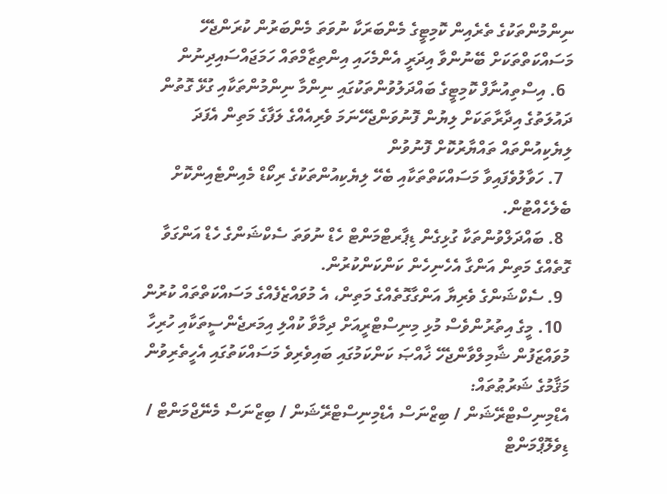ނިންމުންތަކުގެ ތެރެއިން ކޮމިޓީގެ މެންބަރަކާ ނުވަތަ މެންބަރުން ކުރަންޖެހޭ މަސައްކަތްތަކަށް ބޭނުންވާ އިދަރީ އެންމެހައި އިންތިޒާމްތައް ހަމަޖައްސައިދިނުން
  6. އިސްތިއުނާފް ކޮމިޓީގެ ބައްދަލުވުންތަކުގައި ނިންމާ ނިންމުންތަކާއި ގުޅޭ ގޮތުން ދައުލަތުގެ އިދާރާތަކަށް ލިޔުން ފޮނުވަންޖެހޭނަމަ ވެރިއެއްގެ ލަފާގެ މަތިން އެފަދަ ލިޔެކިއުންތައް ތައްޔާރުކޮށް ފޮނުވުން
  7. ހަވާލުވެފައިވާ މަސައްކަތްތަކާއި ބެހޭ ލިޔެކިއުންތަކުގެ ރިކޯޑް މެއިންޓެއިންކޮށް ބެލެހެއްޓުން.
  8. ބައްދަލްވުންތަކާ ގުޅިގެން ޑިޕާރޓްމަންޓް ހެޑް ނުވަތަ ސެކްޝަންގެ ހެޑް އަންގަވާ ގޮތެއްގެ މަތިން އަންގާ އެހެނިހެން ކަންކަންކުރުން.
  9. ސެކްޝަންގެ ވެރިޔާ އަންގާގޮތެއްގެ މަތިން، އެ މުވައްޒެފެއްގެ މަސައްކަތްތައް ކުރުން
  10. މީގެ އިތުރުންވެސް މުޅި މިނިސްޓްރީއަށް ދިމާވާ ކުއްލި އިމަރޖެންސީތަކާއި ހުރިހާ މުވައްޒަފުން ޝާމިލްވާންޖެހޭ ޚާއްޞަ ކަންކަމުގައި ބައިވެރިވެ މަސައްކަތުގައި އެހީތެރިވުން
މަޤާމުގެ ޝަރުޠުތައް:
އެޑްމިނިސްޓްރޭޝަން / ބިޒްނަސް އެޑްމިނިސްޓްރޭޝަން / ބިޒްނަސް މެނޭޖްމަންޓް / ޑިވެލޮޕްމަންޓް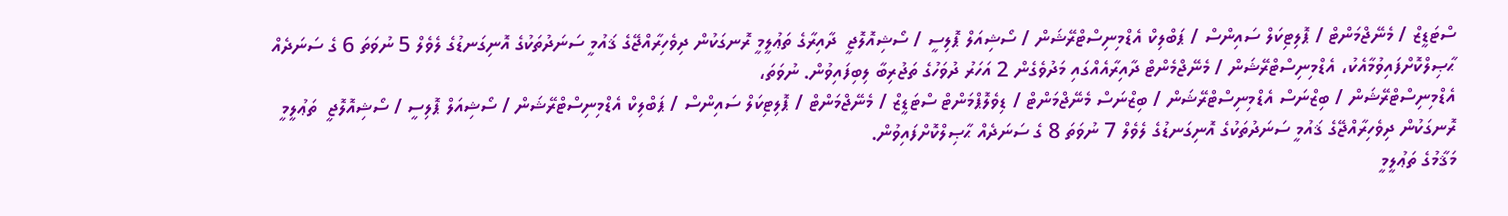ސްޓަޑީޒް / މެނޭޖްމަންޓް / ޕޮލިޓިކަލް ސައިންސް / ޕަބްލިކް އެޑްމިނިސްޓްރޭޝަން / ސޯޝިއަލް ޕޮލިސީ / ސޯޝިއޮލޮޖީ  ދާއިރާގެ ތަޢުލީމީ ރޮނގަކުން ދިވެހިރާއްޖޭގެ ޤައުމީ ސަނަދުތަކުގެ އޮނިގަނޑުގެ ލެވެލް 5 ނުވަތަ 6 ގެ ސަނަދެއް ޙާޞިލްކޮށްފައިވުމާއެކު، އެޑްމިނިސްޓްރޭޝަން / މެނޭޖްމެންޓް ދާއިރާއެއްގައި މަދުވެގެން 2 އަހަރު ދުވަހުގެ ތަޖުރިބާ ލިބިފައިވުން. ނުވަތަ،
އެޑްމިނިސްޓްރޭޝަން / ބިޒްނަސް އެޑްމިނިސްޓްރޭޝަން / ބިޒްނަސް މެނޭޖްމަންޓް / ޑިވެލޮޕްމަންޓް ސްޓަޑީޒް / މެނޭޖްމަންޓް / ޕޮލިޓިކަލް ސައިންސް / ޕަބްލިކް އެޑްމިނިސްޓްރޭޝަން / ސޯޝިއަލް ޕޮލިސީ / ސޯޝިއޮލޮޖީ  ތަޢުލީމީ ރޮނގަކުން ދިވެހިރާއްޖޭގެ ޤައުމީ ސަނަދުތަކުގެ އޮނިގަނޑުގެ ލެވެލް 7 ނުވަތަ 8 ގެ ސަނަދެއް ޙާޞިލްކޮށްފައިވުން.
މަޤާމުގެ ތަޢުލީމީ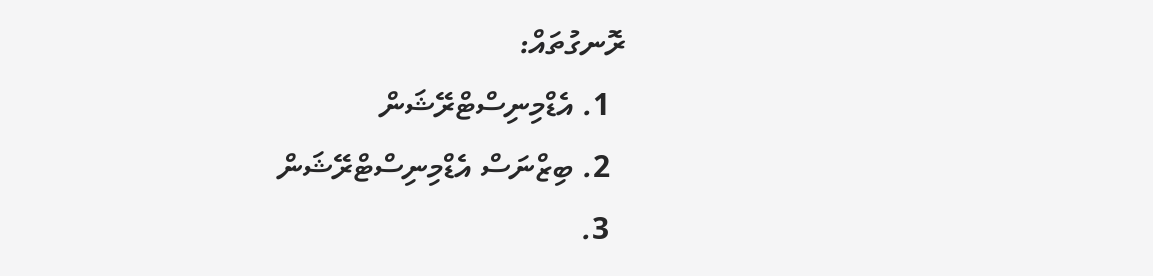ރޮނގުތައް:
  1. އެޑްމިނިސްޓްރޭޝަން
  2. ބިޒްނަސް އެޑްމިނިސްޓްރޭޝަން
  3.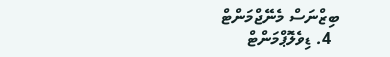ބިޒްނަސް މެނޭޖްމަންޓް
  4. ޑިވެލޮޕްމަންޓް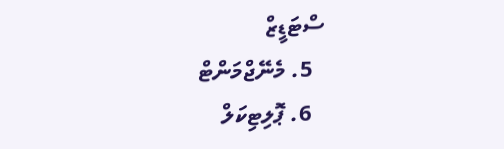ސްޓަޑީޒް
  5. މެނޭޖްމަންޓް
  6. ޕޮލިޓިކަލް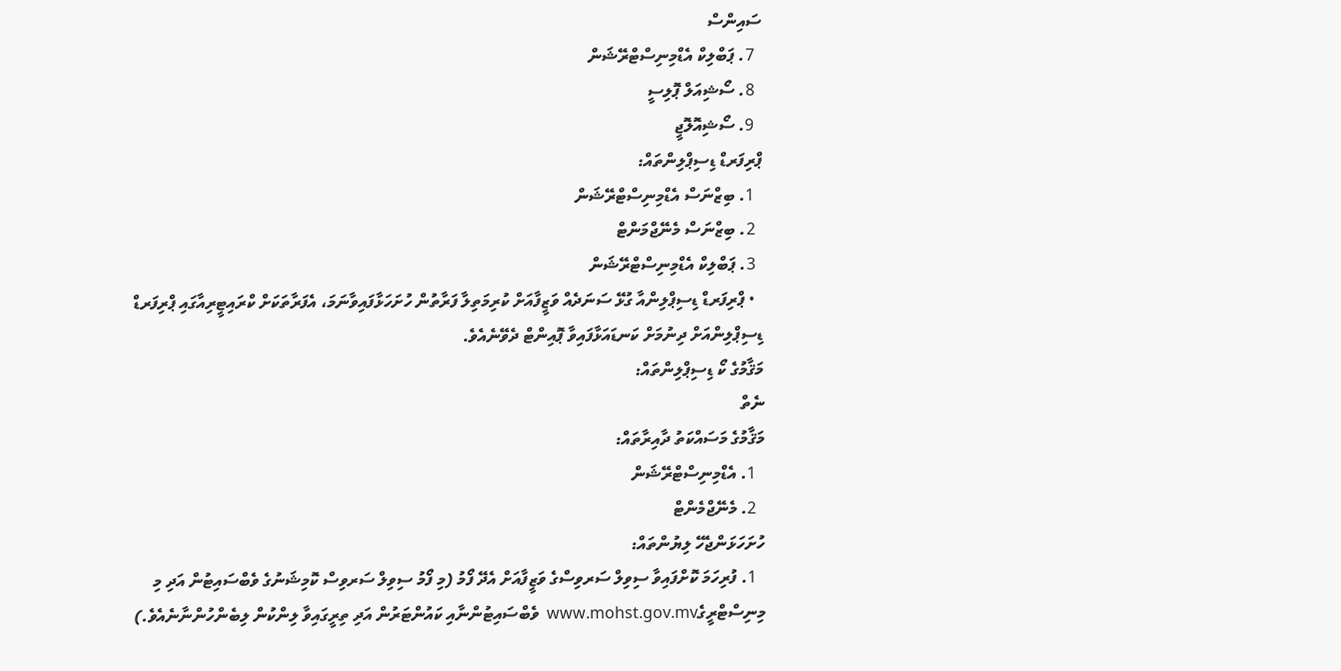ސައިންސް
  7. ޕަބްލިކް އެޑްމިނިސްޓްރޭޝަން
  8. ސޯޝިއަލް ޕޮލިސީ
  9. ސޯޝިއޮލޮޖީ
ޕްރިފަރޑް ޑިސިޕްލިންތައް:
  1. ބިޒްނަސް އެޑްމިނިސްޓްރޭޝަން
  2. ބިޒްނަސް މެނޭޖްމަންޓް
  3. ޕަބްލިކް އެޑްމިނިސްޓްރޭޝަން
  • ޕްރިފަރޑް ޑިސިޕްލިންއާ ގުޅޭ ސަނަދެއް ވަޒީފާއަށް ކުރިމަތިލާ ފަރާތުން ހުށަހަޅާފައިވާނަމަ، އެފަރާތަކަށް ކްރައިޓީރިއާގައި ޕްރިފަރޑް ޑިސިޕްލިންއަށް ދިނުމަށް ކަނޑައަޅާފައިވާ ޕޮއިންޓް ދެވޭނެއެވެ.
މަޤާމުގެ ކޯ ޑިސިޕްލިންތައް:
ނެތް
މަޤާމުގެ މަސައްކަތު ދާއިރާތައް:
  1. އެޑްމިނިސްޓްރޭޝަން
  2. މެނޭޖްމެންޓް
ހުށަހަޅަންޖެހޭ ލިޔުންތައް:
  1. ފުރިހަމަ ކޮށްފައިވާ ސިވިލް ސަރވިސްގެ ވަޒީފާއަށް އެދޭ ފޯމު (މި ފޯމު ސިވިލް ސަރވިސް ކޮމިޝަނުގެ ވެބްސައިޓުން އަދި މި މިނިސްޓްރީގެwww.mohst.gov.mv  ވެބްސައިޓުންނާއި ކައުންޓަރުން އަދި ތިރީގައިވާ ލިންކުން ލިބެންހުންނާނެއެވެ.)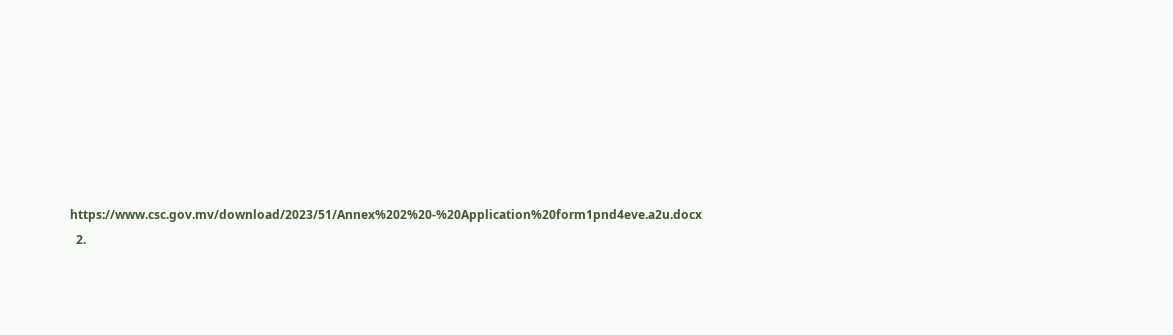https://www.csc.gov.mv/download/2023/51/Annex%202%20-%20Application%20form1pnd4eve.a2u.docx
  2.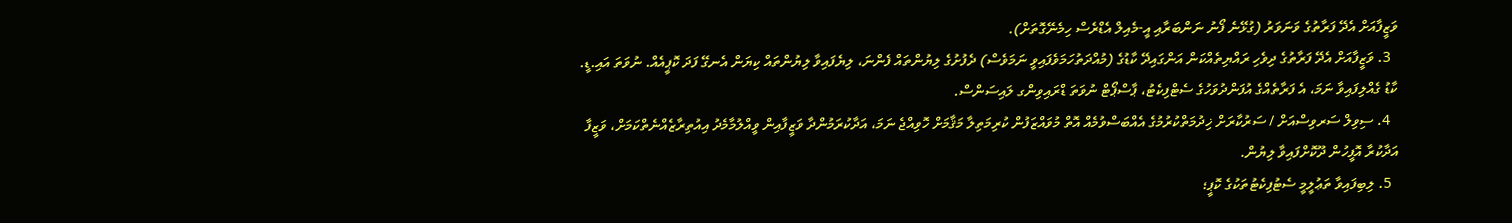ވަޒީފާއަށް އެދޭ ފަރާތުގެ ވަނަވަރު (ގުޅޭނެ ފޯނު ނަންބަރާއި އީ-މެއިލް އެޑްރެސް ހިމެނޭގޮތަށް).
  3. ވަޒީފާއަށް އެދޭ ފަރާތުގެ ދިވެހި ރައްޔިތެއްކަން އަންގައިދޭ ކާޑުގެ (މުއްދަތުހަމަވެފައިވީ ނަމަވެސް) ދެފުށުގެ ލިޔުންތައް ފެންނަ، ލިޔެފައިވާ ލިޔުންތައް ކިޔަން އެނގޭ ފަދަ ކޮޕީއެއް. ނުވަތަ އައި.ޑީ. ކާޑު ގެއްލިފައިވާ ނަމަ، އެ ފަރާތެއްގެ އުފަންދުވަހުގެ ސެޓްފިކެޓު، ޕާސްޕޯޓް ނުވަތަ ޑްރައިވިންގ ލައިސަންސް.
  4. ސިވިލް ސަރވިސްއަށް / ސަރުކާރަށް ޚިދުމަތްކުރުމުގެ އެއްބަސްވުމެއް އޮތް މުވައްޒަފުން ކުރިމަތިލާ މަޤާމަށް ހޮވިއްޖެ ނަމަ، އަދާކުރަމުންދާ ވަޒީފާއިން ވީއްލުމާމެދު އިއުތިރާޒެއްނެތްކަމަށް، ވަޒީފާ އަދާކުރާ އޮފީހުން ދޫކޮށްފައިވާ ލިޔުން.
  5. ލިބިފައިވާ ތަޢުލީމީ ސެޓުފިކެޓުތަކުގެ ކޮޕީ؛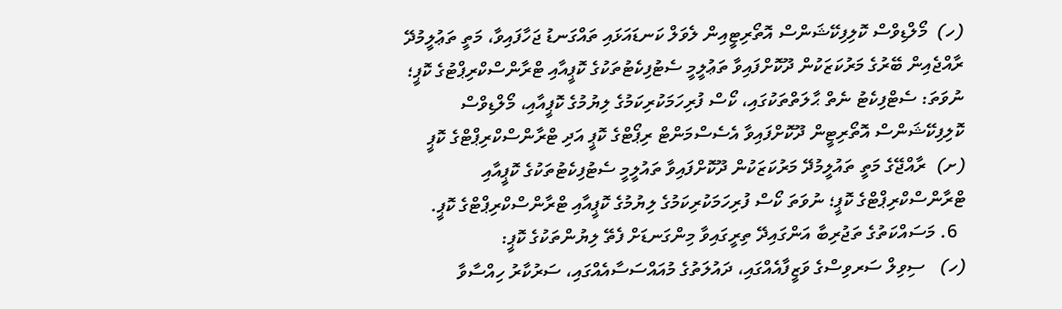(ހ)  މޯލްޑިވްސް ކޮލިފިކޭޝަންސް އޮތޯރިޓީއިން ލެވަލް ކަނޑައަޅައި ތައްގަނޑު ޖަހާފައިވާ، މަތީ ތަޢުލީމުދޭ ރާއްޖެއިން ބޭރުގެ މަރުކަޒަކުން ދޫކޮށްފައިވާ ތަޢުލީމީ ސެޓުފިކެޓުތަކުގެ ކޮޕީއާއި ޓްރާންސްކްރިޕްޓުގެ ކޮޕީ؛ ނުވަތަ: ސެޓްފިކެޓު ނެތް ޙާލަތްތަކުގައި، ކޯސް ފުރިހަމަކުރިކަމުގެ ލިޔުމުގެ ކޮޕީއާއި، މޯލްޑިވްސް ކޮލިފިކޭޝަންސް އޮތޯރިޓީން ދޫކޮށްފައިވާ އެސެސްމަންޓް ރިޕޯޓްގެ ކޮޕީ އަދި ޓްރާންސްކްރިޕްޓްގެ ކޮޕީ
(ށ)  ރާއްޖޭގެ މަތީ ތައުލީމުދޭ މަރުކަޒަކުން ދޫކޮށްފައިވާ ތައުލީމީ ސެޓުފިކެޓުތަކުގެ ކޮޕީއާއި ޓްރާންސްކްރިޕްޓްގެ ކޮޕީ؛ ނުވަތަ ކޯސް ފުރިހަމަކުރިކަމުގެ ލިޔުމުގެ ކޮޕީއާއި ޓްރާންސްކްރިޕްޓްގެ ކޮޕީ.
  6. މަސައްކަތުގެ ތަޖުރިބާ އަންގައިދޭ ތިރީގައިވާ މިންގަނޑަށް ފެތޭ ލިޔުންތަކުގެ ކޮޕީ:
(ހ)   ސިވިލް ސަރވިސްގެ ވަޒީފާއެއްގައި، ދައުލަތުގެ މުއައްސަސާއެއްގައި، ސަރުކާރު ހިއްސާވާ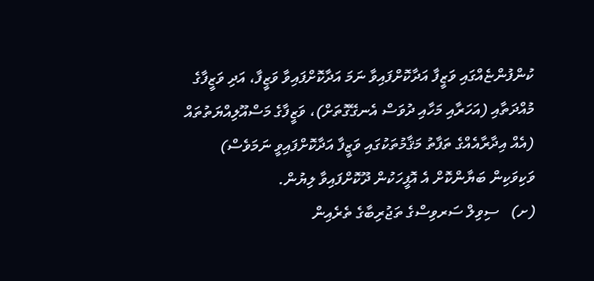ކުންފުންޏެއްގައި ވަޒީފާ އަދާކޮށްފައިވާ ނަމަ އަދާކޮށްފައިވާ ވަޒީފާ، އަދި ވަޒީފާގެ މުއްދަތާއި (އަހަރާއި މަހާއި ދުވަސް އެނގޭގޮތަށް)، ވަޒީފާގެ މަސްއޫލިއްޔަތުތައް (އެއް އިދާރާއެއްގެ ތަފާތު މަޤާމުތަކުގައި ވަޒީފާ އަދާކޮށްފައިވީ ނަމަވެސް) ވަކިވަކިން ބަޔާންކޮށް އެ އޮފީހަކުން ދޫކޮށްފައިވާ ލިޔުން.
(ށ)   ސިވިލް ސަރވިސްގެ ތަޖުރިބާގެ ތެރެއިން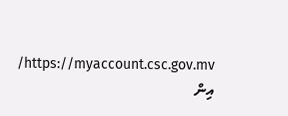https://myaccount.csc.gov.mv/ އިން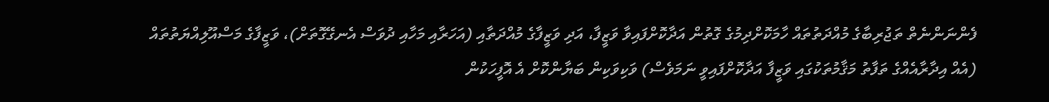ފެންނަންނެތް ތަޖުރިބާގެ މުއްދަތުތައް ހާމަކޮށްދިމުގެ ގޮތުން އަދާކޮށްފައިވާ ވަޒީފާ، އަދި ވަޒީފާގެ މުއްދަތާއި (އަހަރާއި މަހާއި ދުވަސް އެނގޭގޮތަށް)، ވަޒީފާގެ މަސްއޫލިއްޔަތުތައް (އެއް އިދާރާއެއްގެ ތަފާތު މަޤާމުތަކުގައި ވަޒީފާ އަދާކޮށްފައިވީ ނަމަވެސް) ވަކިވަކިން ބަޔާންކޮށް އެ އޮފީހަކުން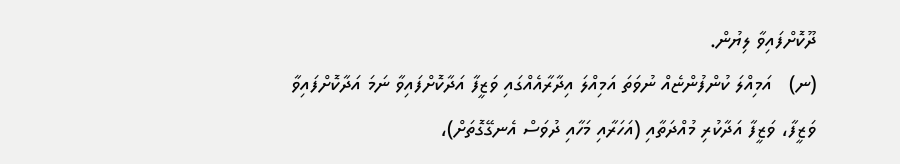ދޫކޮށްފައިވާ ލިޔުން.
(ނ)   އަމިއްލަ ކުންފުންޏެއް ނުވަތަ އަމިއްލަ އިދާރާއެއްގައި ވަޒީފާ އަދާކޮށްފައިވާ ނަމަ އަދާކޮށްފައިވާ ވަޒީފާ، ވަޒީފާ އަދާކުރި މުއްދަތާއި (އަހަރާއި މަހާއި ދުވަސް އެނގޭގޮތަށް)،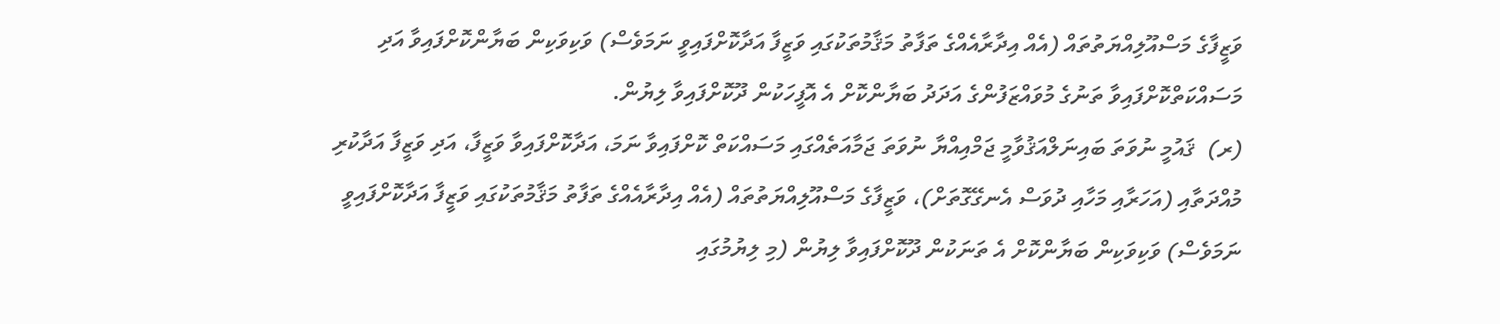ވަޒީފާގެ މަސްއޫލިއްޔަތުތައް (އެއް އިދާރާއެއްގެ ތަފާތު މަޤާމުތަކުގައި ވަޒީފާ އަދާކޮށްފައިވީ ނަމަވެސް) ވަކިވަކިން ބަޔާންކޮށްފައިވާ އަދި މަސައްކަތްކޮށްފައިވާ ތަނުގެ މުވައްޒަފުންގެ އަދަދު ބަޔާންކޮށް އެ އޮފީހަކުން ދޫކޮށްފައިވާ ލިޔުން.
(ރ)  ޤައުމީ ނުވަތަ ބައިނަލްއަޤުވާމީ ޖަމްއިއްޔާ ނުވަތަ ޖަމާއަތެއްގައި މަސައްކަތް ކޮށްފައިވާ ނަމަ، އަދާކޮށްފައިވާ ވަޒީފާ، އަދި ވަޒީފާ އަދާކުރި މުއްދަތާއި (އަހަރާއި މަހާއި ދުވަސް އެނގޭގޮތަށް)، ވަޒީފާގެ މަސްއޫލިއްޔަތުތައް (އެއް އިދާރާއެއްގެ ތަފާތު މަޤާމުތަކުގައި ވަޒީފާ އަދާކޮށްފައިވީ ނަމަވެސް) ވަކިވަކިން ބަޔާންކޮށް އެ ތަނަކުން ދޫކޮށްފައިވާ ލިޔުން (މި ލިޔުމުގައި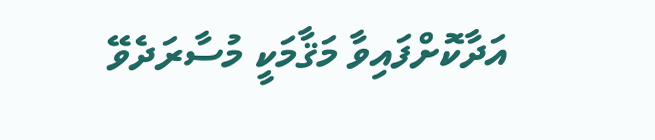އަދާކޮށްފައިވާ މަޤާމަކީ މުސާރަދެވޭ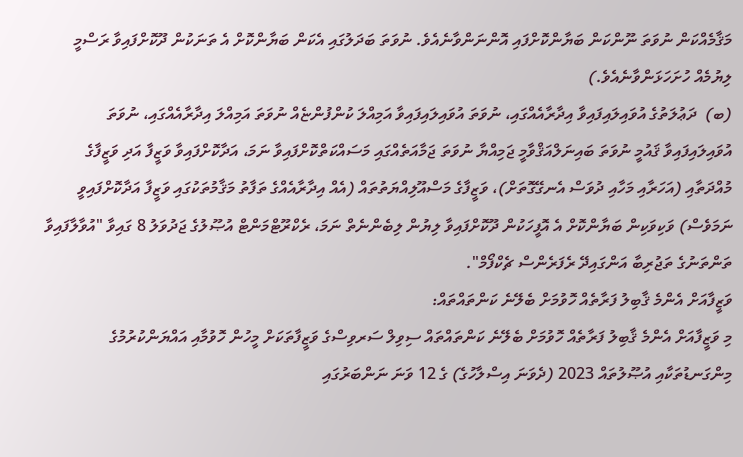މަޤާމެއްކަން ނުވަތަ ނޫންކަން ބަޔާންކޮށްފައި އޮންނަންވާނެއެވެ. ނުވަތަ ބަދަލުގައި އެކަން ބަޔާންކޮށް އެ ތަނަކުން ދޫކޮށްފައިވާ ރަސްމީ ލިޔުމެއް ހުށަހަޅަންވާނެއެވެ.)
(ބ)  ދަޢުލަތުގެ އުވައިލައިފައިވާ އިދާރާއެއްގައި، ނުވަތަ އުވައިލައިފައިވާ އަމިއްލަ ކުންފުންޏެއް ނުވަތަ އަމިއްލަ އިދާރާއެއްގައި، ނުވަތަ އުވައިލައިފައިވާ ޤައުމީ ނުވަތަ ބައިނަލްއަޤްވާމީ ޖަމިއްޔާ ނުވަތަ ޖަމާއަތެއްގައި މަސައްކަތްކޮށްފައިވާ ނަމަ، އަދާކޮށްފައިވާ ވަޒީފާ އަދި ވަޒީފާގެ މުއްދަތާއި (އަހަރާއި މަހާއި ދުވަސް އެނގޭގޮތަށް)، ވަޒީފާގެ މަސްއޫލިއްޔަތުތައް (އެއް އިދާރާއެއްގެ ތަފާތު މަޤާމުތަކުގައި ވަޒީފާ އަދާކޮށްފައިވީ ނަމަވެސް) ވަކިވަކިން ބަޔާންކޮށް އެ އޮފީހަކުން ދޫކޮށްފައިވާ ލިޔުން ލިބެންނެތް ނަމަ، ރެކްރޫޓްމަންޓް އުޞޫލުގެ ޖަދުވަލު 8 ގައިވާ "އުވާލާފައިވާ ތަންތަނުގެ ތަޖުރިބާ އަންގައިދޭ ރެފަރެންސް ޗެކްފޯމް".
ވަޒީފާއަށް އެންމެ ޤާބިލު ފަރާތެއް ހޮވުމަށް ބެލޭނެ ކަންތައްތައް:
މި ވަޒީފާއަށް އެންމެ ޤާބިލު ފަރާތެއް ހޮވުމަށް ބެލޭނެ ކަންތައްތައް ސިވިލް ސަރވިސްގެ ވަޒީފާތަކަށް މީހުން ހޮވުމާއި އައްޔަންކުރުމުގެ މިންގަނޑުތަކާއި އުޞޫލުތައް 2023 (ދެވަނަ އިސްލާހުގެ) ގެ 12 ވަނަ ނަންބަރުގައި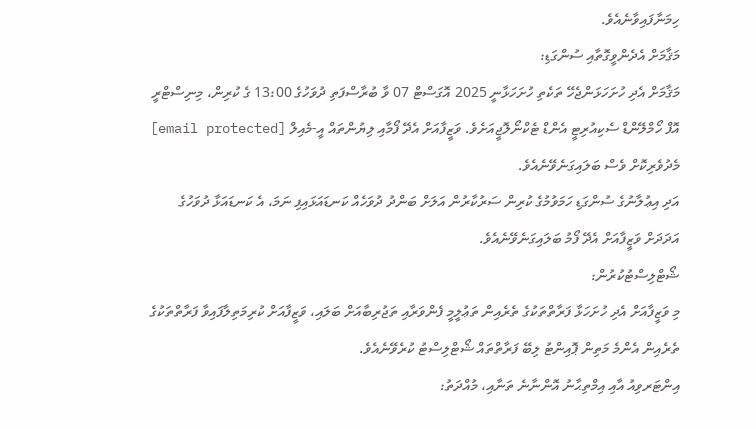ހިމަނާފައިވާނެއެވެ.
މަޤާމަށް އެދެންވީގޮތާއި ސުންގަޑި:
މަޤާމަށް އެދި ހުށަހަޅަންޖެހޭ ތަކެތި ހުށަހަޅާނީ 2025 އޮގަސްޓް 07 ވާ ބުރާސްފަތި ދުވަހުގެ 13:00 ގެ ކުރިން، މިނިސްޓްރީ އޮފް ހޯމްލޭންޑް ސެކިއުރިޓީ އެންޑް ޓެކްނޯލޮޖީއަށެވެ. ވަޒީފާއަށް އެދޭ ފޯމާއި ލިޔުންތައް އީ-މެއިލް [email protected] މެދުވެރިކޮށް ވެސް ބަލައިގަނެވޭނެއެވެ.
އަދި އިޢުލާނުގެ ސުންގަޑި ހަމަވުމުގެ ކުރިން ސަރުކާރުން އަލަށް ބަންދު ދުވަހެއް ކަނޑައަޅައިފި ނަމަ، އެ ކަނޑައަޅާ ދުވަހުގެ އަދަދަށް ވަޒީފާއަށް އެދޭ ފޯމު ބަލައިގަނެވޭނެއެވެ.
ޝޯޓްލިސްޓުކުރުން:
މި ވަޒީފާއަށް އެދި ހުށަހަޅާ ފަރާތްތަކުގެ ތެރެއިން ތަޢުލީމީ ފެންވަރާއި ތަޖުރިބާއަށް ބަލައި، ވަޒީފާއަށް ކުރިމަތިލާފައިވާ ފަރާތްތަކުގެ ތެރެއިން އެންމެ މަތިން ޕޮއިންޓު ލިބޭ ފަރާތްތައް ޝޯޓްލިސްޓު ކުރެވޭނެއެވެ.
އިންޓަރވިއު އާއި އިމްތިޙާނު އޮންނާނެ ތަނާއި، މުއްދަތު: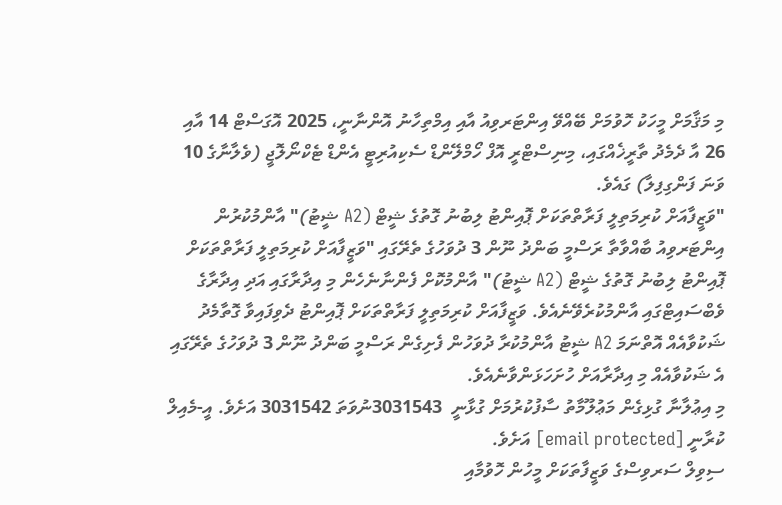މި މަޤާމަށް މީހަކު ހޮވުމަށް ބޭއްވޭ އިންޓަރވިއު އާއި އިމްތިހާނު އޮންނާނީ، 2025 އޮގަސްޓް 14 އާއި 26 އާ ދެމެދު ތާރީޚެއްގައި، މިނިސްޓްރީ އޮފް ހޯމްލޭންޑް ސެކިއުރިޓީ އެންޑް ޓެކްނޯލޮޖީ (ވެލާނާގެ 10 ވަނަ ފަންގިފިލާ) ގައެވެ.
"ވަޒީފާއަށް ކުރިމަތިލީ ފަރާތްތަކަށް ޕޮއިންޓު ލިބުނު ގޮތުގެ ޝީޓް (A2 ޝީޓު)" އާންމުކުރުން
އިންޓަރވިއު ބާއްވާތާ ރަސްމީ ބަންދު ނޫން 3 ދުވަހުގެ ތެރޭގައި "ވަޒީފާއަށް ކުރިމަތިލީ ފަރާތްތަކަށް ޕޮއިންޓު ލިބުނު ގޮތުގެ ޝީޓް (A2 ޝީޓު)" އާންމުކޮށް ފެންނާނެހެން މި އިދާރާގައި އަދި އިދާރާގެ ވެބްސައިޓްގައި އާންމުކުރެވޭނެއެވެ. ވަޒީފާއަށް ކުރިމަތިލީ ފަރާތްތަކަށް ޕޮއިންޓު ދެވިފައިވާ ގޮތާމެދު ޝަކުވާއެއް އޮތްނަމަ A2 ޝީޓު އާންމުކުރާ ދުވަހުން ފެށިގެން ރަސްމީ ބަންދު ނޫން 3 ދުވަހުގެ ތެރޭގައި އެ ޝަކުވާއެއް މި އިދާރާއަށް ހުށަހަޅަންވާނެއެވެ.
މި އިޢުލާނާ ގުޅިގެން މަޢުލޫމާތު ސާފުކުރުމަށް ގުޅާނީ  3031543ނުވަތަ 3031542 އަށެވެ. އީ-މެއިލް ކުރާނީ [email protected] އަށެވެ.
ސިވިލް ސަރވިސްގެ ވަޒީފާތަކަށް މީހުން ހޮވުމާއި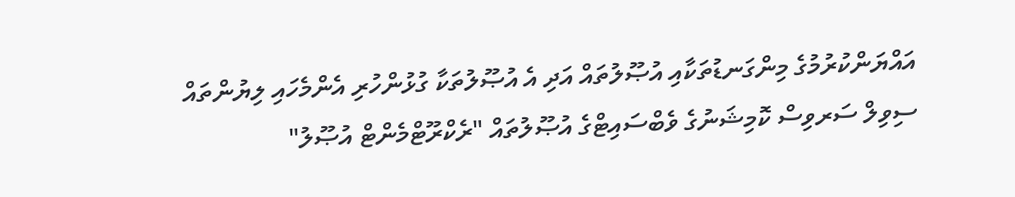އައްޔަންކުރުމުގެ މިންގަނޑުތަކާއި އުޞޫލުތައް އަދި އެ އުޞޫލުތަކާ ގުޅުންހުރި އެންމެހައި ލިޔުންތައް ސިވިލް ސަރވިސް ކޮމިޝަނުގެ ވެބްސައިޓްގެ އުޞޫލުތައް "ރެކްރޫޓްމެންޓް އުޞޫލު"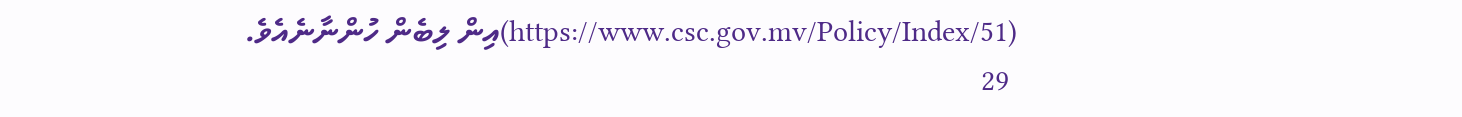(https://www.csc.gov.mv/Policy/Index/51)އިން ލިބެން ހުންނާނެއެވެ.
 29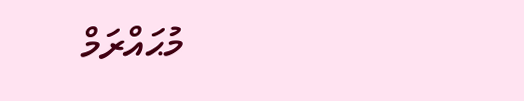މުޙައްރަމް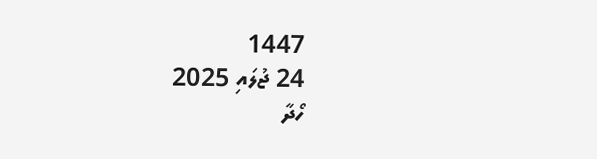1447
24 ޖުލައި 2025
ހޯދާ